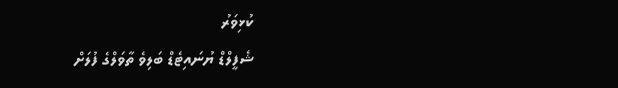ކުޅިވަރު
ޝެފީލްޑް ޔުނައިޓެޑް ބަލިވެ ތާވަލްގެ ފުލަށް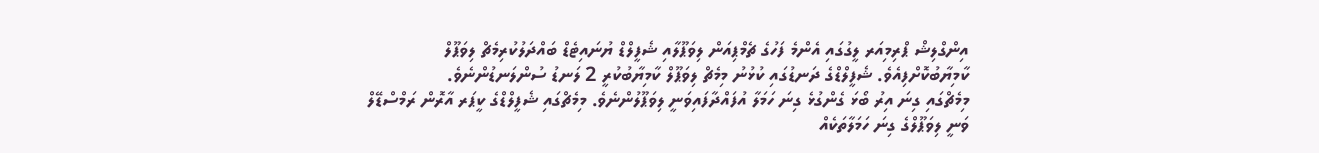އިންގްލިޝް ޕްރިމިއަރ ލީގުގައި އެންމެ ފަހުގެ ޗެމްޕިއަން ލިވަޕޫލާއި ޝެފީލްޑް ޔުނައިޓެޑް ބައްދަލުކުރިމެޗް ލިވަޕޫލް ކާމިޔާބުކޮށްފިއެވެ. ޝެފީލްޑްގެ ދަނޑުގައި ކުޅުނު މިމެޗް ލިވަޕޫލް ކާމިޔާބުކުރީ 2 ލަނޑު ސުންލަނޑުންނެވެ.
މިމެޗްގައި ގިނަ އިރު ބޯޅަ ގެންގުޅެ ގިނަ ހަމަލާ އުފައްދާފައިވަނީ ލިވަޕޫލުންނެވެ. މިމެޗްގައި ޝެފީލްޑްގެ ކީޕަރ އާރޮން ރަމްސްޑޭލް ވަނީ ލިވަޕޫލްގެ ގިނަ ހަމަލާތަކެއް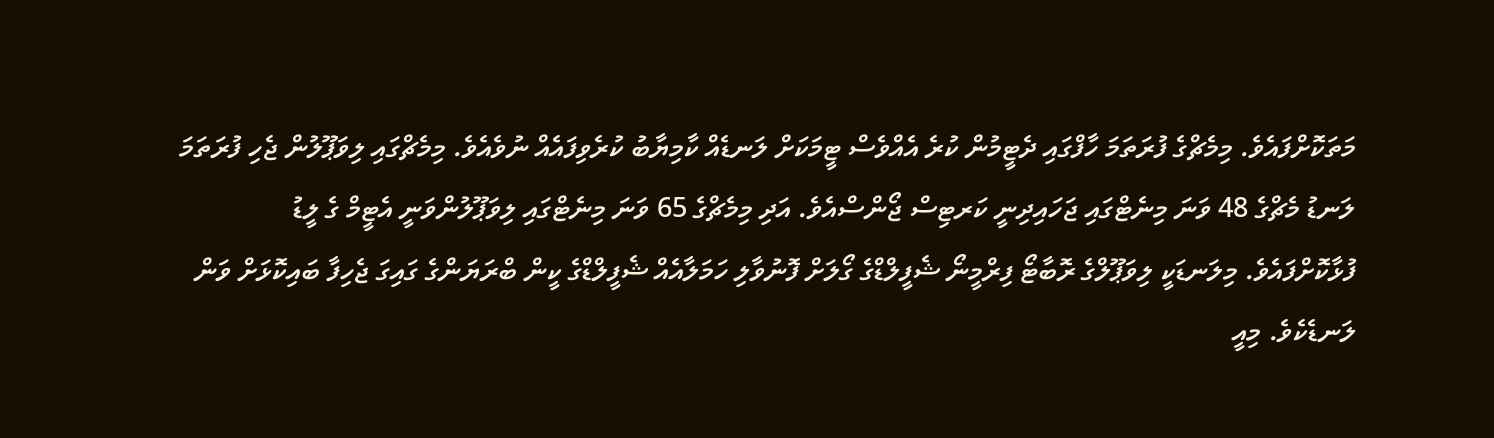މަތަކޮށްފައެވެ. މިމެޗްގެ ފުރަތަމަ ހާފްގައި ދެޓީމުން ކުރެ އެއްވެސް ޓީމަކަށް ލަނޑެއް ކާމިޔާބު ކުރެވިފައެއް ނުވެއެވެ. މިމެޗްގައި ލިވަޕޫލުން ޖެހި ފުރަތަމަ ލަނޑު މެޗްގެ 48 ވަނަ މިނެޓްގައި ޖަހައިދިނީ ކަރޓިސް ޖޯންސްއެވެ. އަދި މިމެޗްގެ 65 ވަނަ މިނެޓްގައި ލިވަޕޫލުންވަނީ އެޓީމް ގެ ލީޑު ފުޅާކޮށްފައެވެ. މިލަނޑަކީ ލިވަޕޫލްގެ ރޮބާޓޯ ފިރްމީނޯ ޝެފީލްޑްގެ ގޯލަށް ފޮނުވާލި ހަމަލާއެއް ޝެފީލްޑްގެ ކީން ބްރަޔަންގެ ގައިގަ ޖެހިފާ ބައިކޮޅަށް ވަން ލަނޑެކެވެ. މިއީ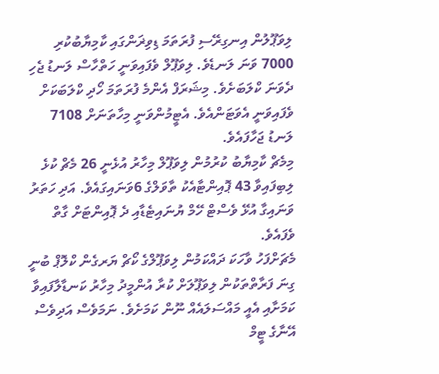ލިވަޕޫލުން އިނގިރޭސި ފުރަތަމަ ޑިވިޜަންގައި ކާމިޔާބުކުރި 7000 ވަނަ ލަނޑެވެ. ލިވަޕޫލް ވެފައިވަނީ ހަތްހާސް ލަނޑު ޖެހި ދެވަނަ ކްލަބަށެވެ. މިޝަރަފް އެންމެ ފުރަތަމަ ހޯދި ކްލަބަކަށް ވެފައިވަނީ އެވަޓަންއެވެ. އެޓީމުންވަނީ މިހާތަނަށް 7108 ލަނޑު ޖަހާފައެވެ.
މިމެޗް ކާމިޔާބު ކުރުމުން ލިވަޕޫލް މިހާރު އުޅެނީ 26 މެޗް ކުޅެ ލިބިފައިވާ 43 ޕޮއިންޓާއެކު ތާވަލްގެ 6ވަނައިގައެވެ. އަދި ހަތަރު ވަނައިގާ އުޅޭ ވެސްޓް ހޭމް ޔުނައިޓެޑާއި ދެ ޕޮއިންޓަށް ގާތް ވެފައެވެ.
މެޗަށްފަހު ވާހަކަ ދައްކަމުން ލިވަޕޫލްގެ ކޯޗް ޔަރގެން ކްލޮޕް ބުނީ ގިނަ ފަރާތްތަކުން ލިވަޕޫލަށް ކުރާ އުންމީދު މިހާރު ކަނޑާލާފައިވާ ކަމަށާއި އެއީ މައްސަލައެއް ނޫން ކަމަށެވެ. ނަމަވެސް އަދިވެސް އޭނާގެ ޓީމް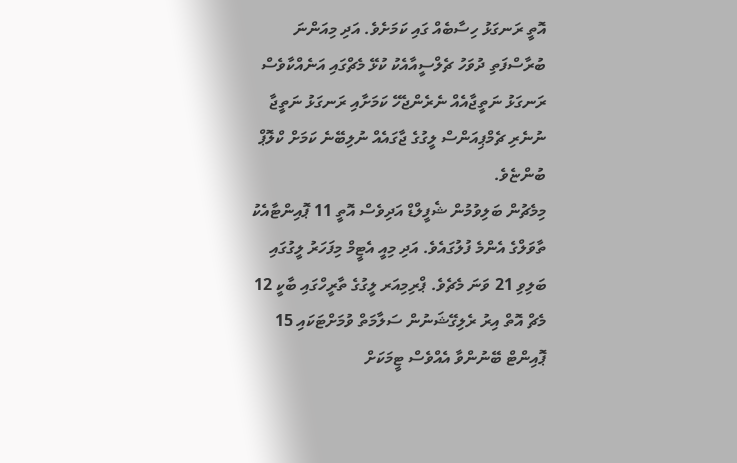އޮތީ ރަނގަޅު ހިސާބެއް ގައި ކަމަށެވެ. އަދި މިއަންނަ ބުރާސްފަތި ދުވަހު ޗެލްސީއާއެކު ކުޅޭ މެޗްގައި އަނެއްކާވެސް ރަނގަޅު ނަތީޖާއެއް ނެރެންޖެހޭ ކަމަށާއި ރަނގަޅު ނަތީޖާ ނުނެރި ޗެމްޕިއަންސް ލީގުގެ ޖާގައެއް ނުލިބޭނެ ކަމަށް ކްލޮޕް ބުންޏެވެ.
މިމެޗުން ބަލިވުމުން ޝެފީލްޑް އަދިވެސް އޮތީ 11 ޕޮއިންޓާއެކު ތާވަލްގެ އެންމެ ފުލުގައެވެ. އަދި މިއީ އެޓީމް މިފަހަރު ލީގުގައި ބަލިވި 21 ވަނަ މެޗެވެ. ޕްރިމިއަރ ލީގުގެ ތާރީހްގައި ބާކީ 12 މެޗް އޮތް އިރު ރެލިގޭޝަނުން ސަލާމަތް ވުމަށްޓަކައި 15 ޕޮއިންޓް ބޭނުންވާ އެއްވެސް ޓީމަކަށް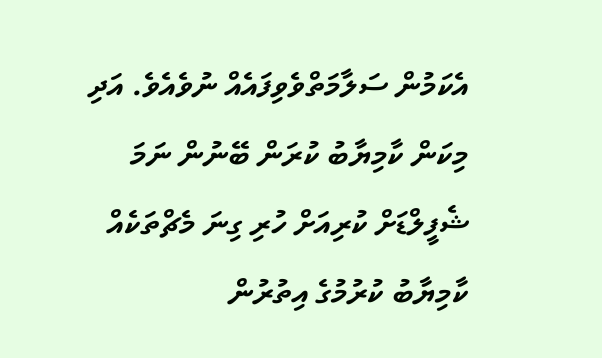އެކަމުން ސަލާމަތްވެވިފައެއް ނުވެއެވެ. އަދި މިކަން ކާމިޔާބު ކުރަން ބޭނުން ނަމަ ޝެފީލްޑަށް ކުރިއަށް ހުރި ގިނަ މެޗްތަކެއް ކާމިޔާބު ކުރުމުގެ އިތުރުން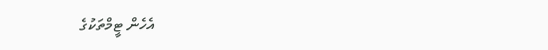އެހެން ޓީމްތަކުގެ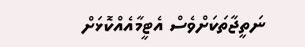ނަތީޖާތަކަށްވެސް އެޓީމާއެއްކޮޅަށް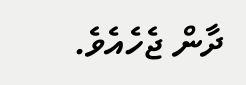ދާން ޖެހެއެވެ.